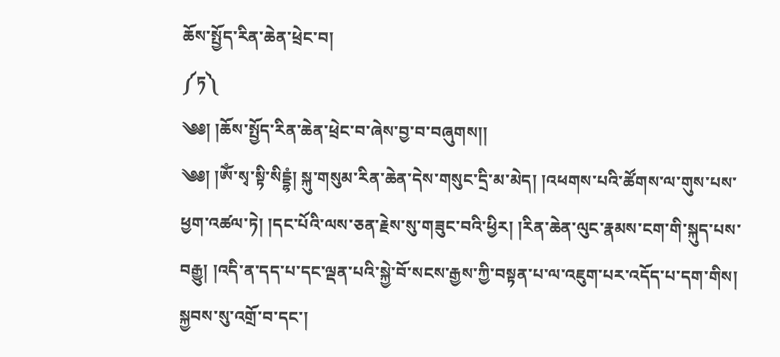ཆོས་སྤྱོད་རིན་ཆེན་ཕྲེང་བ།
༼ཏ༽
༄༅། །ཆོས་སྤྱོད་རིན་ཆེན་ཕྲེང་བ་ཞེས་བྱ་བ་བཞུགས།།
༄༅། །ཨོཾ་སྭ་སྟི་སིདྡྷཾ། སྐུ་གསུམ་རིན་ཆེན་དེས་གསུང་དྲི་མ་མེད། །འཕགས་པའི་ཚོགས་ལ་གུས་པས་ཕྱག་འཚལ་ཏེ། །དང་པོའི་ལས་ཅན་རྗེས་སུ་གཟུང་བའི་ཕྱིར། །རིན་ཆེན་ལུང་རྣམས་ངག་གི་སྐུད་པས་བརྒྱུ། །འདི་ན་དད་པ་དང་ལྡན་པའི་སྐྱེ་བོ་སངས་རྒྱས་ཀྱི་བསྟན་པ་ལ་འཇུག་པར་འདོད་པ་དག་གིས། སྐྱབས་སུ་འགྲོ་བ་དང་།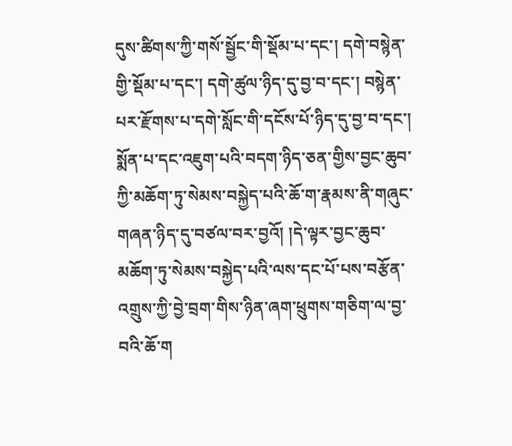དུས་ཚིགས་ཀྱི་གསོ་སྦྱོང་གི་སྡོམ་པ་དང་། དགེ་བསྙེན་གྱི་སྡོམ་པ་དང་། དགེ་ཚུལ་ཉིད་དུ་བྱ་བ་དང་། བསྙེན་པར་རྫོགས་པ་དགེ་སློང་གི་དངོས་པོ་ཉིད་དུ་བྱ་བ་དང་། སྨོན་པ་དང་འཇུག་པའི་བདག་ཉིད་ཅན་གྱིས་བྱང་ཆུབ་ཀྱི་མཆོག་ཏུ་སེམས་བསྐྱེད་པའི་ཆོ་ག་རྣམས་ནི་གཞུང་གཞན་ཉིད་དུ་བཙལ་བར་བྱའོ། །དེ་ལྟར་བྱང་ཆུབ་མཆོག་ཏུ་སེམས་བསྐྱེད་པའི་ལས་དང་པོ་པས་བརྩོན་འགྲུས་ཀྱི་བྱེ་བྲག་གིས་ཉིན་ཞག་ཕྲུགས་གཅིག་ལ་བྱ་བའི་ཆོ་ག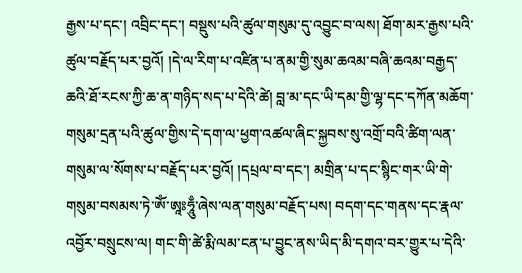རྒྱས་པ་དང་། འབྲིང་དང་། བསྡུས་པའི་ཚུལ་གསུམ་དུ་འབྱུང་བ་ལས། ཐོག་མར་རྒྱས་པའི་ཚུལ་བརྗོད་པར་བྱའོ། །དེ་ལ་རིག་པ་འཛིན་པ་ནམ་གྱི་སུམ་ཆའམ་བཞི་ཆའམ་བརྒྱད་ཆའི་ཐོ་རངས་ཀྱི་ཆ་ན་གཉིད་སད་པ་དེའི་ཚེ། བླ་མ་དང་ཡི་དམ་གྱི་ལྷ་དང་དཀོན་མཆོག་གསུམ་དྲན་པའི་ཚུལ་གྱིས་དེ་དག་ལ་ཕྱག་འཚལ་ཞིང་སྐྱབས་སུ་འགྲོ་བའི་ཚིག་ལན་གསུམ་ལ་སོགས་པ་བརྗོད་པར་བྱའོ། །དཔྲལ་བ་དང་། མགྲིན་པ་དང་སྙིང་གར་ཡི་གེ་གསུམ་བསམས་ཏེ་ཨོཾ་ཨཱཿཧཱུྃ་ཞེས་ལན་གསུམ་བརྗོད་པས། བདག་དང་གནས་དང་རྣལ་འབྱོར་བསྲུངས་ལ། གང་གི་ཚེ་རྨི་ལམ་ངན་པ་བྱུང་ནས་ཡིད་མི་དགའ་བར་གྱུར་པ་དེའི་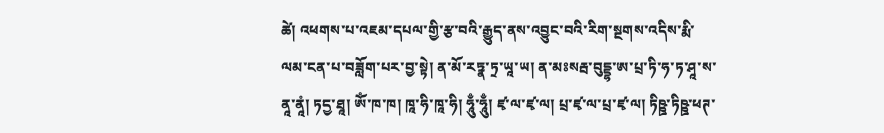ཚེ། འཕགས་པ་འཇམ་དཔལ་གྱི་རྩ་བའི་རྒྱུད་ནས་འབྱུང་བའི་རིག་སྔགས་འདིས་རྨི་ལམ་ངན་པ་བཟློག་པར་བྱ་སྟེ། ན་མོ་རཏྣ་ཏྲ་ཡཱ་ཡ། ན་མཿསརྦ་བུདྡྷ་ཨ་པྲ་ཏི་ཧ་ཏ་ཤཱ་ས་ནཱ་ནཱཾ། ཏདྱ་ཐཱ། ཨོཾ་ཁ་ཁ། ཁཱ་ཧི་ཁཱ་ཧི། ཧཱུྃ་ཧཱུྃ། ཛྭ་ལ་ཛྭ་ལ། པྲ་ཛྭ་ལ་པྲ་ཛྭ་ལ། ཏིཥྛ་ཏིཥྛ་ཕཊ་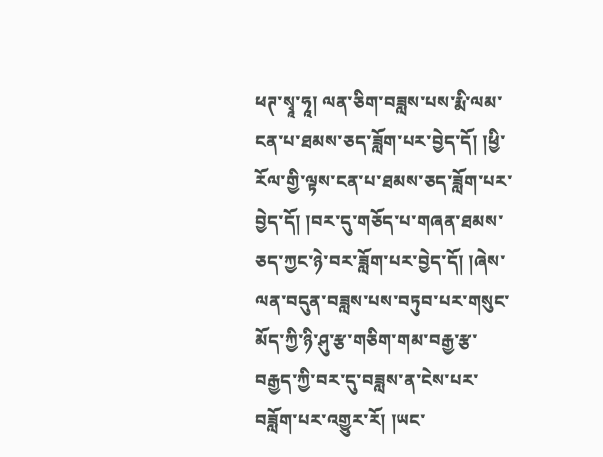ཕཊ་སྭཱ་ཧཱ། ལན་ཅིག་བཟླས་པས་རྨི་ལམ་ངན་པ་ཐམས་ཅད་ཟློག་པར་བྱེད་དོ། །ཕྱི་རོལ་གྱི་ལྟས་ངན་པ་ཐམས་ཅད་ཟློག་པར་བྱེད་དོ། །བར་དུ་གཅོད་པ་གཞན་ཐམས་ཅད་ཀྱང་ཉེ་བར་ཟློག་པར་བྱེད་དོ། །ཞེས་ལན་བདུན་བཟླས་པས་བཏུབ་པར་གསུང་མོད་ཀྱི་ཉི་ཤུ་རྩ་གཅིག་གམ་བརྒྱ་རྩ་བརྒྱད་ཀྱི་བར་དུ་བཟླས་ན་ངེས་པར་བཟློག་པར་འགྱུར་རོ། །ཡང་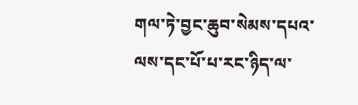གལ་ཏེ་བྱང་ཆུབ་སེམས་དཔའ་ལས་དང་པོ་པ་རང་ཉིད་ལ་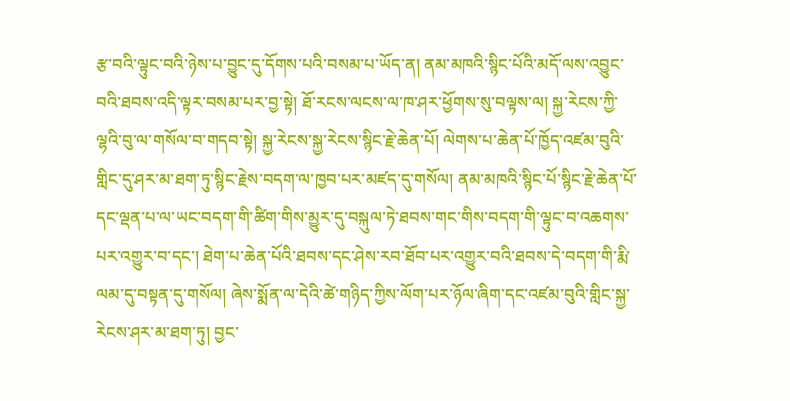རྩ་བའི་ལྟུང་བའི་ཉེས་པ་བྱུང་དུ་དོགས་པའི་བསམ་པ་ཡོད་ན། ནམ་མཁའི་སྙིང་པོའི་མདོ་ལས་འབྱུང་བའི་ཐབས་འདི་ལྟར་བསམ་པར་བྱ་སྟེ། ཐོ་རངས་ལངས་ལ་ཁ་ཤར་ཕྱོགས་སུ་བལྟས་ལ། སྐྱ་རེངས་ཀྱི་ལྷའི་བུ་ལ་གསོལ་བ་གདབ་སྟེ། སྐྱ་རེངས་སྐྱ་རེངས་སྙིང་རྗེ་ཆེན་པོ། ལེགས་པ་ཆེན་པོ་ཁྱོད་འཛམ་བུའི་གླིང་དུ་ཤར་མ་ཐག་ཏུ་སྙིང་རྗེས་བདག་ལ་ཁྱབ་པར་མཛད་དུ་གསོལ། ནམ་མཁའི་སྙིང་པོ་སྙིང་རྗེ་ཆེན་པོ་དང་ལྡན་པ་ལ་ཡང་བདག་གི་ཚིག་གིས་མྱུར་དུ་བསྐུལ་ཏེ་ཐབས་གང་གིས་བདག་གི་ལྟུང་བ་འཆགས་པར་འགྱུར་བ་དང་། ཐེག་པ་ཆེན་པོའི་ཐབས་དང་ཤེས་རབ་ཐོབ་པར་འགྱུར་བའི་ཐབས་དེ་བདག་གི་རྨི་ལམ་དུ་བསྟན་དུ་གསོལ། ཞེས་སྨོན་ལ་དེའི་ཚེ་གཉིད་ཀྱིས་ལོག་པར་ཉོལ་ཞིག་དང་འཛམ་བུའི་གླིང་སྐྱ་རེངས་ཤར་མ་ཐག་ཏུ། བྱང་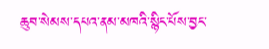ཆུབ་སེམས་དཔའ་ནམ་མཁའི་སྙིང་པོས་བྱང་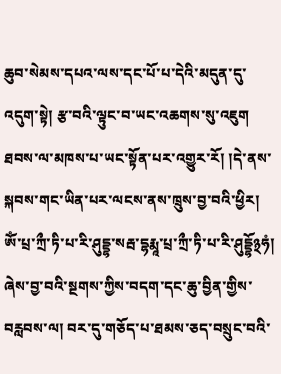ཆུབ་སེམས་དཔའ་ལས་དང་པོ་པ་དེའི་མདུན་དུ་འདུག་སྟེ། རྩ་བའི་ལྟུང་བ་ཡང་འཆགས་སུ་འཇུག ཐབས་ལ་མཁས་པ་ཡང་སྟོན་པར་འགྱུར་རོ། །དེ་ནས་སྐབས་གང་ཡིན་པར་ལངས་ནས་ཁྲུས་བྱ་བའི་ཕྱིར། ཨོཾ་པྲ་ཀྲྀ་ཏི་པ་རི་ཤུདྡྷ་སརྦ་དྷརྨཱ་པྲ་ཀྲྀ་ཏི་པ་རི་ཤུདྡྷོ྅ཧཾ། ཞེས་བྱ་བའི་སྔགས་ཀྱིས་བདག་དང་ཆུ་བྱིན་གྱིས་བརླབས་ལ། བར་དུ་གཅོད་པ་ཐམས་ཅད་བསྲུང་བའི་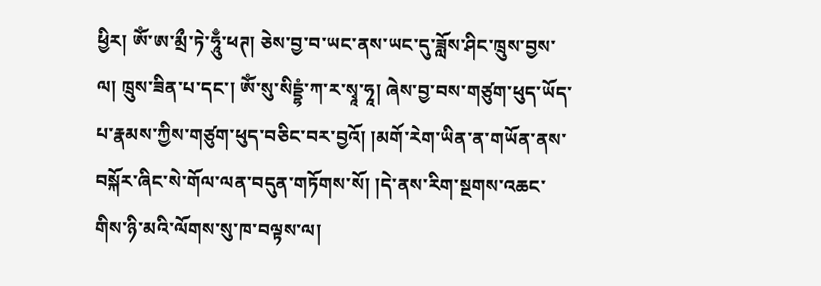ཕྱིར། ཨོཾ་ཨ་མྲྀ་ཏེ་ཧཱུྃ་ཕཊ། ཅེས་བྱ་བ་ཡང་ནས་ཡང་དུ་ཟློས་ཤིང་ཁྲུས་བྱས་ལ། ཁྲུས་ཟིན་པ་དང་། ཨོཾ་སུ་སིདྡྷཾ་ཀ་ར་སྭཱ་ཧཱ། ཞེས་བྱ་བས་གཙུག་ཕུད་ཡོད་པ་རྣམས་ཀྱིས་གཙུག་ཕུད་བཅིང་བར་བྱའོ། །མགོ་རེག་ཡིན་ན་གཡོན་ནས་བསྐོར་ཞིང་སེ་གོལ་ལན་བདུན་གཏོགས་སོ། །དེ་ནས་རིག་སྔགས་འཆང་གིས་ཉི་མའི་ལོགས་སུ་ཁ་བལྟས་ལ།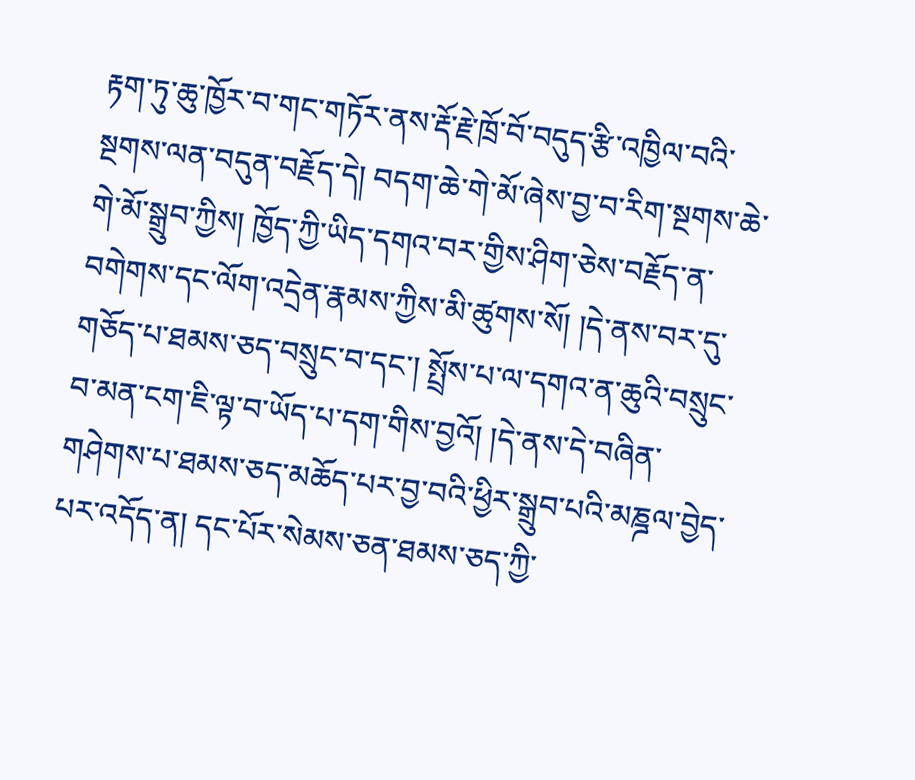རྟག་ཏུ་ཆུ་ཁྱོར་བ་གང་གཏོར་ནས་རྡོ་རྗེ་ཁྲོ་བོ་བདུད་རྩི་འཁྱིལ་བའི་སྔགས་ལན་བདུན་བརྗོད་དེ། བདག་ཆེ་གེ་མོ་ཞེས་བྱ་བ་རིག་སྔགས་ཆེ་གེ་མོ་སྒྲུབ་ཀྱིས། ཁྱོད་ཀྱི་ཡིད་དགའ་བར་གྱིས་ཤིག་ཅེས་བརྗོད་ན་བགེགས་དང་ལོག་འདྲེན་རྣམས་ཀྱིས་མི་ཚུགས་སོ། །དེ་ནས་བར་དུ་གཅོད་པ་ཐམས་ཅད་བསྲུང་བ་དང་། སྤྲོས་པ་ལ་དགའ་ན་ཆུའི་བསྲུང་བ་མན་ངག་ཇི་ལྟ་བ་ཡོད་པ་དག་གིས་བྱའོ། །དེ་ནས་དེ་བཞིན་གཤེགས་པ་ཐམས་ཅད་མཆོད་པར་བྱ་བའི་ཕྱིར་སྒྲུབ་པའི་མཎྜལ་བྱེད་པར་འདོད་ན། དང་པོར་སེམས་ཅན་ཐམས་ཅད་ཀྱི་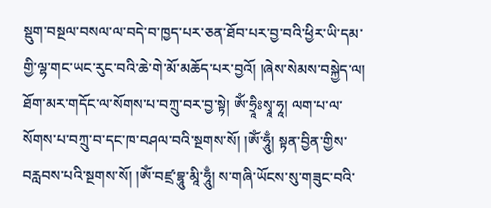སྡུག་བསྔལ་བསལ་ལ་བདེ་བ་ཁྱད་པར་ཅན་ཐོབ་པར་བྱ་བའི་ཕྱིར་ཡི་དམ་གྱི་ལྷ་གང་ཡང་རུང་བའི་ཆེ་གེ་མོ་མཆོད་པར་བྱའོ། །ཞེས་སེམས་བསྐྱེད་ལ། ཐོག་མར་གདོང་ལ་སོགས་པ་བཀྲུ་བར་བྱ་སྟེ། ཨོཾ་ཧྲཱིཿསྭཱ་ཧཱ། ལག་པ་ལ་སོགས་པ་བཀྲུ་བ་དང་ཁ་བཤལ་བའི་སྔགས་སོ། །ཨོཾ་ཧཱུྃ། སྟན་བྱིན་གྱིས་བརླབས་པའི་སྔགས་སོ། །ཨོཾ་བཛྲ་བྷཱུ་མཱི་ཧཱུྃ། ས་གཞི་ཡོངས་སུ་གཟུང་བའི་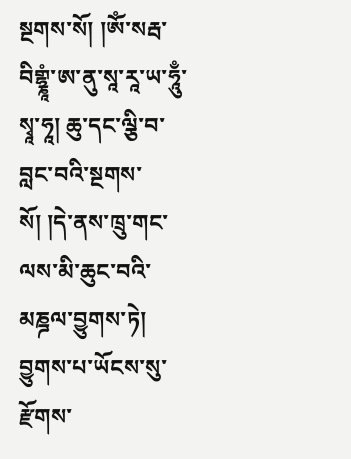སྔགས་སོ། །ཨོཾ་སརྦ་བིགྷྣཱཾ་ཨ་ནུ་སཱ་རཱ་ཡ་ཧཱུྃ་སྭཱ་ཧཱ། ཆུ་དང་ལྕི་བ་བླང་བའི་སྔགས་སོ། །དེ་ནས་ཁྲུ་གང་ལས་མི་ཆུང་བའི་མཎྜལ་བྱུགས་ཏེ། བྱུགས་པ་ཡོངས་སུ་རྫོགས་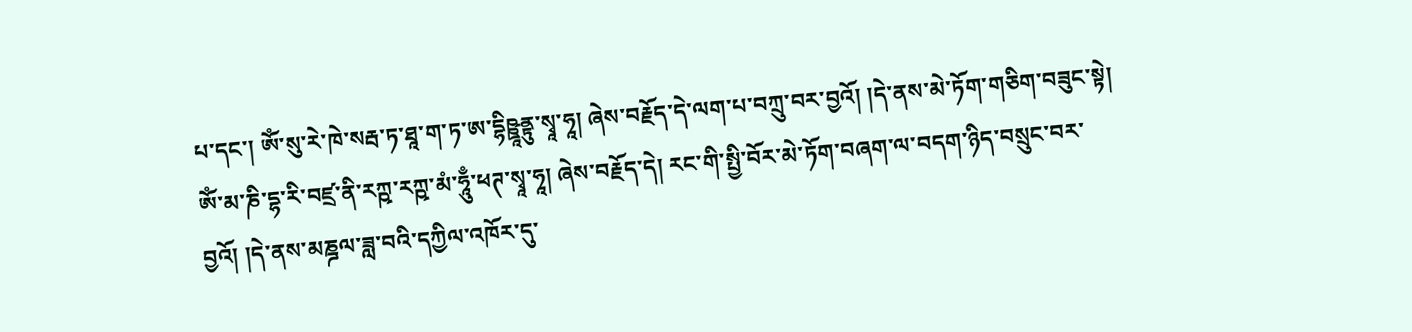པ་དང་། ཨོཾ་སུ་རེ་ཁེ་སརྦ་ཏ་ཐཱ་ག་ཏ་ཨ་དྷིཥྛཱནྟུ་སྭཱ་ཧཱ། ཞེས་བརྗོད་དེ་ལག་པ་བཀྲུ་བར་བྱའོ། །དེ་ནས་མེ་ཏོག་གཅིག་བཟུང་སྟེ། ཨོཾ་མ་ཎི་དྷ་རི་བཛྲ་ནི་རཀྵ་རཀྵ་མཾ་ཧཱུྃ་ཕཊ་སྭཱ་ཧཱ། ཞེས་བརྗོད་དེ། རང་གི་སྤྱི་བོར་མེ་ཏོག་བཞག་ལ་བདག་ཉིད་བསྲུང་བར་བྱའོ། །དེ་ནས་མཎྜལ་ཟླ་བའི་དཀྱིལ་འཁོར་དུ་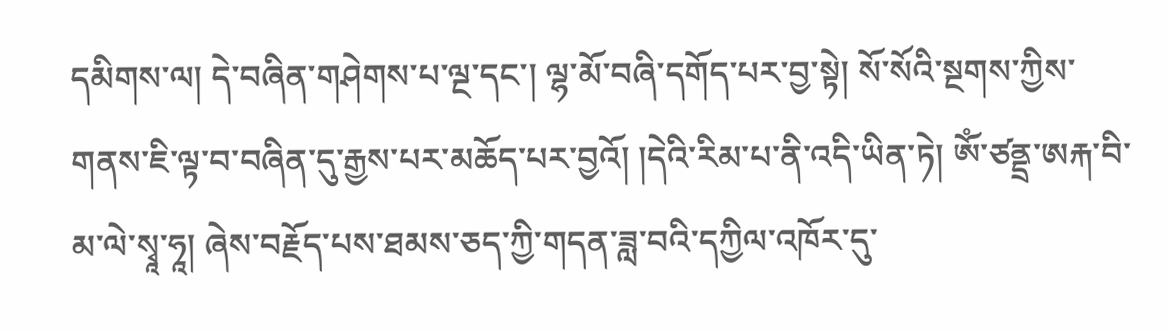དམིགས་ལ། དེ་བཞིན་གཤེགས་པ་ལྔ་དང་། ལྷ་མོ་བཞི་དགོད་པར་བྱ་སྟེ། སོ་སོའི་སྔགས་ཀྱིས་གནས་ཇི་ལྟ་བ་བཞིན་དུ་རྒྱས་པར་མཆོད་པར་བྱའོ། །དེའི་རིམ་པ་ནི་འདི་ཡིན་ཏེ། ཨོཾ་ཙནྡྲ་ཨརྐ་བི་མ་ལེ་སྭཱ་ཧཱ། ཞེས་བརྗོད་པས་ཐམས་ཅད་ཀྱི་གདན་ཟླ་བའི་དཀྱིལ་འཁོར་དུ་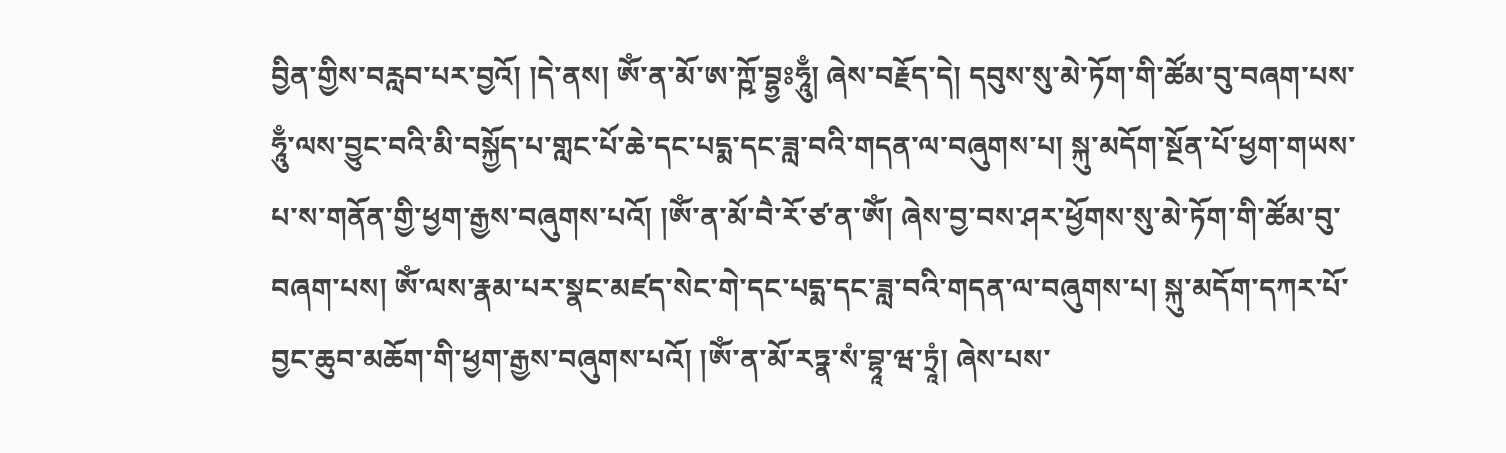བྱིན་གྱིས་བརླབ་པར་བྱའོ། །དེ་ནས། ཨོཾ་ན་མོ་ཨ་ཀྵོ་བྷྱཿཧཱུྃ། ཞེས་བརྗོད་དེ། དབུས་སུ་མེ་ཏོག་གི་ཚོམ་བུ་བཞག་པས་ཧཱུྃ་ལས་བྱུང་བའི་མི་བསྐྱོད་པ་གླང་པོ་ཆེ་དང་པདྨ་དང་ཟླ་བའི་གདན་ལ་བཞུགས་པ། སྐུ་མདོག་སྔོན་པོ་ཕྱག་གཡས་པ་ས་གནོན་གྱི་ཕྱག་རྒྱས་བཞུགས་པའོ། །ཨོཾ་ན་མོ་བཻ་རོ་ཙ་ན་ཨོཾ། ཞེས་བྱ་བས་ཤར་ཕྱོགས་སུ་མེ་ཏོག་གི་ཚོམ་བུ་བཞག་པས། ཨོཾ་ལས་རྣམ་པར་སྣང་མཛད་སེང་གེ་དང་པདྨ་དང་ཟླ་བའི་གདན་ལ་བཞུགས་པ། སྐུ་མདོག་དཀར་པོ་བྱང་ཆུབ་མཆོག་གི་ཕྱག་རྒྱས་བཞུགས་པའོ། །ཨོཾ་ན་མོ་རཏྣ་སཾ་བྷཱ་ཝ་ཏྲཱཾ། ཞེས་པས་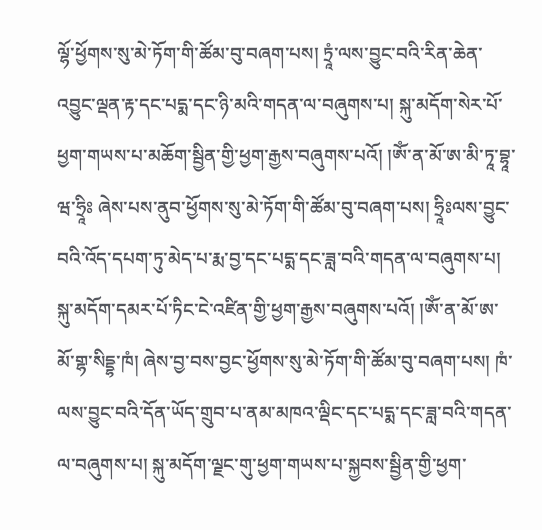ལྷོ་ཕྱོགས་སུ་མེ་ཏོག་གི་ཚོམ་བུ་བཞག་པས། ཏྲཱཾ་ལས་བྱུང་བའི་རིན་ཆེན་འབྱུང་ལྡན་རྟ་དང་པདྨ་དང་ཉི་མའི་གདན་ལ་བཞུགས་པ། སྐུ་མདོག་སེར་པོ་ཕྱག་གཡས་པ་མཆོག་སྦྱིན་གྱི་ཕྱག་རྒྱས་བཞུགས་པའོ། །ཨོཾ་ན་མོ་ཨ་མི་ཏཱ་བྷཱ་ཝ་ཧྲཱིཿ ཞེས་པས་ནུབ་ཕྱོགས་སུ་མེ་ཏོག་གི་ཚོམ་བུ་བཞག་པས། ཧྲཱིཿལས་བྱུང་བའི་འོད་དཔག་ཏུ་མེད་པ་རྨ་བྱ་དང་པདྨ་དང་ཟླ་བའི་གདན་ལ་བཞུགས་པ། སྐུ་མདོག་དམར་པོ་ཏིང་ངེ་འཛིན་གྱི་ཕྱག་རྒྱས་བཞུགས་པའོ། །ཨོཾ་ན་མོ་ཨ་མོ་གྷ་སིདྡྷ་ཁཾ། ཞེས་བྱ་བས་བྱང་ཕྱོགས་སུ་མེ་ཏོག་གི་ཚོམ་བུ་བཞག་པས། ཁཾ་ལས་བྱུང་བའི་དོན་ཡོད་གྲུབ་པ་ནམ་མཁའ་ལྡིང་དང་པདྨ་དང་ཟླ་བའི་གདན་ལ་བཞུགས་པ། སྐུ་མདོག་ལྗང་གུ་ཕྱག་གཡས་པ་སྐྱབས་སྦྱིན་གྱི་ཕྱག་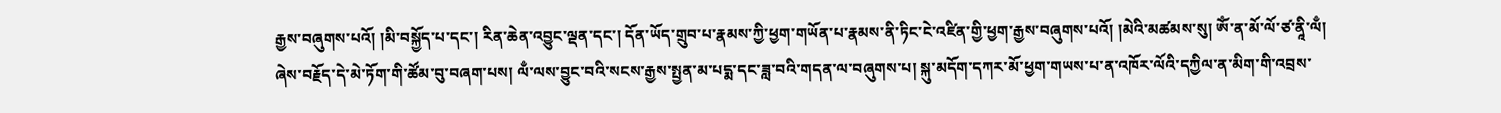རྒྱས་བཞུགས་པའོ། །མི་བསྐྱོད་པ་དང་། རིན་ཆེན་འབྱུང་ལྡན་དང་། དོན་ཡོད་གྲུབ་པ་རྣམས་ཀྱི་ཕྱག་གཡོན་པ་རྣམས་ནི་ཏིང་ངེ་འཛིན་གྱི་ཕྱག་རྒྱས་བཞུགས་པའོ། །མེའི་མཚམས་སུ། ཨོཾ་ན་མོ་ལོ་ཙ་ནཱི་ལྃ། ཞེས་བརྗོད་དེ་མེ་ཏོག་གི་ཚོམ་བུ་བཞག་པས། ལྃ་ལས་བྱུང་བའི་སངས་རྒྱས་སྤྱན་མ་པདྨ་དང་ཟླ་བའི་གདན་ལ་བཞུགས་པ། སྐུ་མདོག་དཀར་མོ་ཕྱག་གཡས་པ་ན་འཁོར་ལོའི་དཀྱིལ་ན་མིག་གི་འབྲས་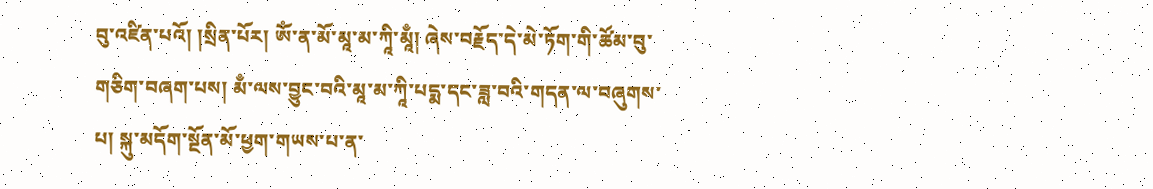བུ་འཛིན་པའོ། །སྲིན་པོར། ཨོཾ་ན་མོ་མཱ་མ་ཀཱི་མཱྃ། ཞེས་བརྗོད་དེ་མེ་ཏོག་གི་ཚོམ་བུ་གཅིག་བཞག་པས། མྃ་ལས་བྱུང་བའི་མཱ་མ་ཀཱི་པདྨ་དང་ཟླ་བའི་གདན་ལ་བཞུགས་པ། སྐུ་མདོག་སྔོན་མོ་ཕྱག་གཡས་པ་ན་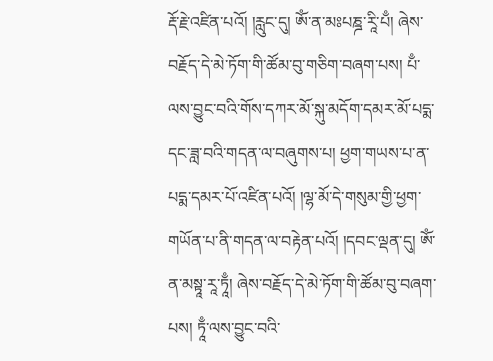རྡོ་རྗེ་འཛིན་པའོ། །རླུང་དུ། ཨོཾ་ན་མཿཔཎྜ་རཱི་པྃ། ཞེས་བརྗོད་དེ་མེ་ཏོག་གི་ཚོམ་བུ་གཅིག་བཞག་པས། པྃ་ལས་བྱུང་བའི་གོས་དཀར་མོ་སྐུ་མདོག་དམར་མོ་པདྨ་དང་ཟླ་བའི་གདན་ལ་བཞུགས་པ། ཕྱག་གཡས་པ་ན་པདྨ་དམར་པོ་འཛིན་པའོ། །ལྷ་མོ་དེ་གསུམ་གྱི་ཕྱག་གཡོན་པ་ནི་གདན་ལ་བརྟེན་པའོ། །དབང་ལྡན་དུ། ཨོཾ་ན་མསྟཱ་རཱ་ཏཱྃ། ཞེས་བརྗོད་དེ་མེ་ཏོག་གི་ཚོམ་བུ་བཞག་པས། ཏཱྃ་ལས་བྱུང་བའི་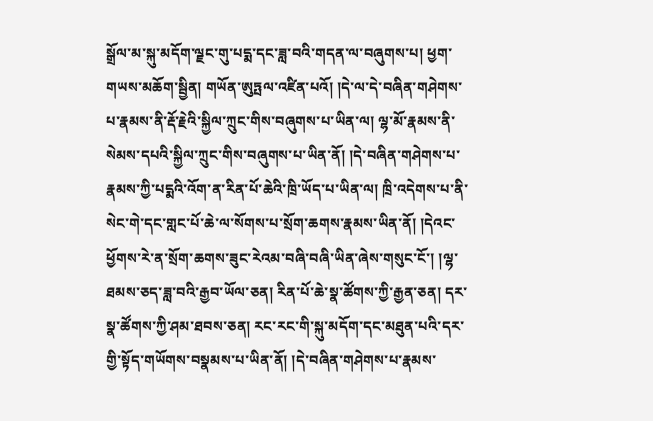སྒྲོལ་མ་སྐུ་མདོག་ལྗང་གུ་པདྨ་དང་ཟླ་བའི་གདན་ལ་བཞུགས་པ། ཕྱག་གཡས་མཆོག་སྦྱིན། གཡོན་ཨུཏྤལ་འཛིན་པའོ། །དེ་ལ་དེ་བཞིན་གཤེགས་པ་རྣམས་ནི་རྡོ་རྗེའི་སྐྱིལ་ཀྲུང་གིས་བཞུགས་པ་ཡིན་ལ། ལྷ་མོ་རྣམས་ནི་སེམས་དཔའི་སྐྱིལ་ཀྲུང་གིས་བཞུགས་པ་ཡིན་ནོ། །དེ་བཞིན་གཤེགས་པ་རྣམས་ཀྱི་པདྨའི་འོག་ན་རིན་པོ་ཆེའི་ཁྲི་ཡོད་པ་ཡིན་ལ། ཁྲི་འདེགས་པ་ནི་སེང་གེ་དང་གླང་པོ་ཆེ་ལ་སོགས་པ་སྲོག་ཆགས་རྣམས་ཡིན་ནོ། །དེའང་ཕྱོགས་རེ་ན་སྲོག་ཆགས་ཟུང་རེའམ་བཞི་བཞི་ཡིན་ཞེས་གསུང་ངོ་། །ལྷ་ཐམས་ཅད་ཟླ་བའི་རྒྱབ་ཡོལ་ཅན། རིན་པོ་ཆེ་སྣ་ཚོགས་ཀྱི་རྒྱན་ཅན། དར་སྣ་ཚོགས་ཀྱི་ཤམ་ཐབས་ཅན། རང་རང་གི་སྐུ་མདོག་དང་མཐུན་པའི་དར་གྱི་སྟོད་གཡོགས་བསྣམས་པ་ཡིན་ནོ། །དེ་བཞིན་གཤེགས་པ་རྣམས་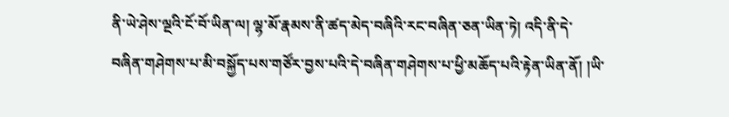ནི་ཡེ་ཤེས་ལྔའི་ངོ་བོ་ཡིན་ལ། ལྷ་མོ་རྣམས་ནི་ཚད་མེད་བཞིའི་རང་བཞིན་ཅན་ཡིན་ཏེ། འདི་ནི་དེ་བཞིན་གཤེགས་པ་མི་བསྐྱོད་པས་གཙོར་བྱས་པའི་དེ་བཞིན་གཤེགས་པ་ཕྱི་མཆོད་པའི་རྟེན་ཡིན་ནོ། །ཡི་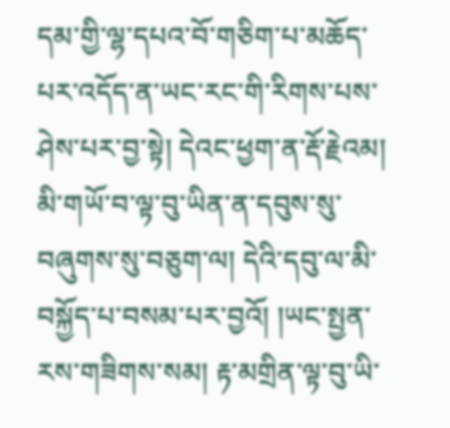དམ་གྱི་ལྷ་དཔའ་བོ་གཅིག་པ་མཆོད་པར་འདོད་ན་ཡང་རང་གི་རིགས་པས་ཤེས་པར་བྱ་སྟེ། དེའང་ཕྱག་ན་རྡོ་རྗེའམ། མི་གཡོ་བ་ལྟ་བུ་ཡིན་ན་དབུས་སུ་བཞུགས་སུ་བཅུག་ལ། དེའི་དབུ་ལ་མི་བསྐྱོད་པ་བསམ་པར་བྱའོ། །ཡང་སྤྱན་རས་གཟིགས་སམ། རྟ་མགྲིན་ལྟ་བུ་ཡི་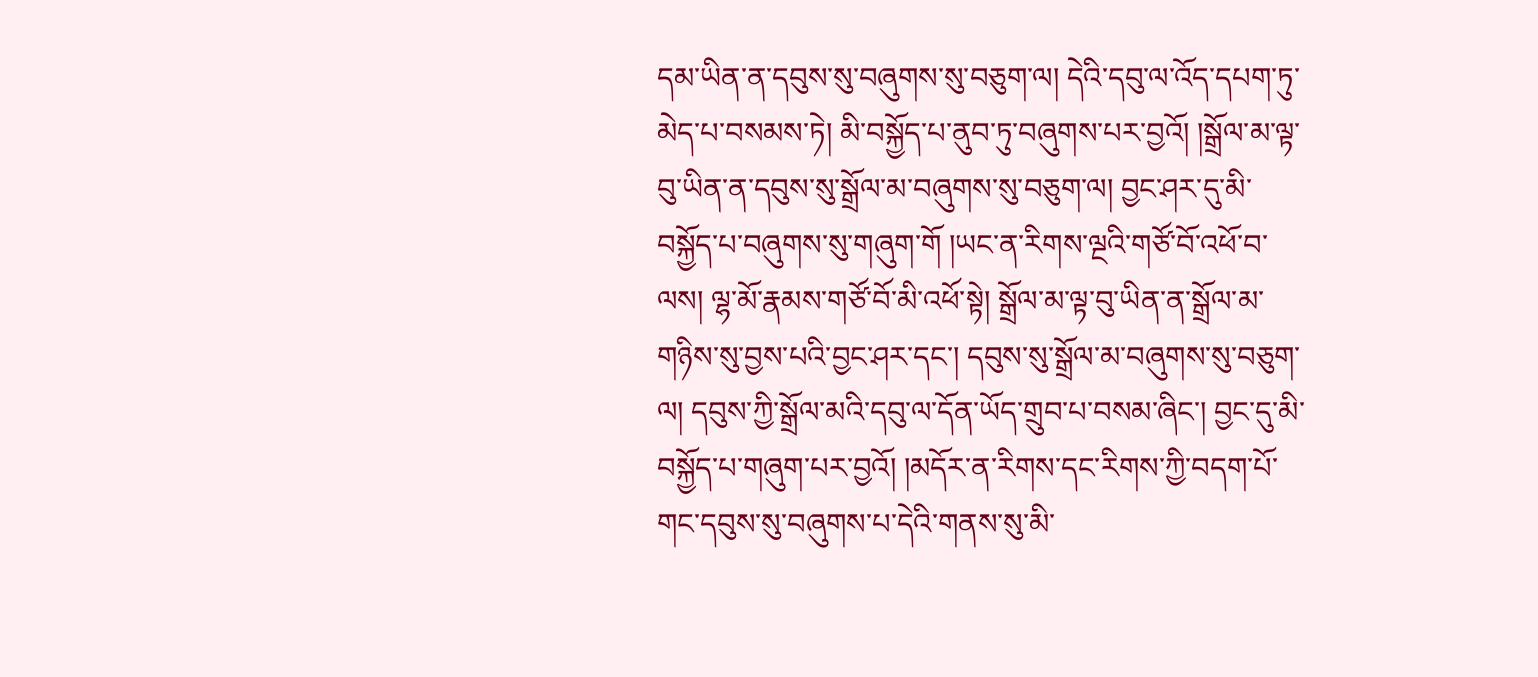དམ་ཡིན་ན་དབུས་སུ་བཞུགས་སུ་བཅུག་ལ། དེའི་དབུ་ལ་འོད་དཔག་ཏུ་མེད་པ་བསམས་ཏེ། མི་བསྐྱོད་པ་ནུབ་ཏུ་བཞུགས་པར་བྱའོ། །སྒྲོལ་མ་ལྟ་བུ་ཡིན་ན་དབུས་སུ་སྒྲོལ་མ་བཞུགས་སུ་བཅུག་ལ། བྱང་ཤར་དུ་མི་བསྐྱོད་པ་བཞུགས་སུ་གཞུག་གོ །ཡང་ན་རིགས་ལྔའི་གཙོ་བོ་འཕོ་བ་ལས། ལྷ་མོ་རྣམས་གཙོ་བོ་མི་འཕོ་སྟེ། སྒྲོལ་མ་ལྟ་བུ་ཡིན་ན་སྒྲོལ་མ་གཉིས་སུ་བྱས་པའི་བྱང་ཤར་དང་། དབུས་སུ་སྒྲོལ་མ་བཞུགས་སུ་བཅུག་ལ། དབུས་ཀྱི་སྒྲོལ་མའི་དབུ་ལ་དོན་ཡོད་གྲུབ་པ་བསམ་ཞིང་། བྱང་དུ་མི་བསྐྱོད་པ་གཞུག་པར་བྱའོ། །མདོར་ན་རིགས་དང་རིགས་ཀྱི་བདག་པོ་གང་དབུས་སུ་བཞུགས་པ་དེའི་གནས་སུ་མི་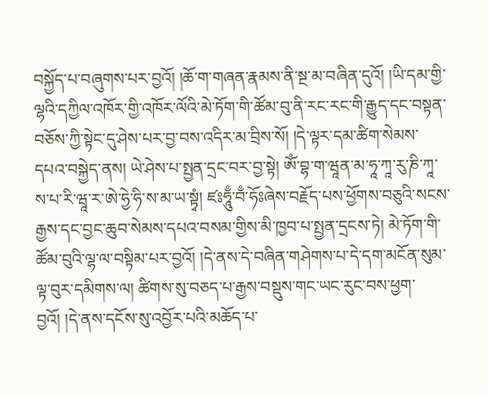བསྐྱོད་པ་བཞུགས་པར་བྱའོ། །ཆོ་ག་གཞན་རྣམས་ནི་སྔ་མ་བཞིན་དུའོ། །ཡི་དམ་གྱི་ལྷའི་དཀྱིལ་འཁོར་གྱི་འཁོར་ལོའི་མེ་ཏོག་གི་ཚོམ་བུ་ནི་རང་རང་གི་རྒྱུད་དང་བསྟན་བཅོས་ཀྱི་སྟེང་དུ་ཤེས་པར་བྱ་བས་འདིར་མ་བྲིས་སོ། །དེ་ལྟར་དམ་ཚིག་སེམས་དཔའ་བསྐྱེད་ནས། ཡེ་ཤེས་པ་སྤྱན་དྲང་བར་བྱ་སྟེ། ཨོཾ་བྷ་ག་ཝཱན་མ་ཧཱ་ཀཱ་རུ་ཎི་ཀཱ་ས་པ་རི་ཝཱ་ར་ཨེ་ཧྱེ་ཧི་ས་མ་ཡ་སྟྭཾ། ཛཿཧཱུྃ་བྃ་ཧོཿཞེས་བརྗོད་པས་ཕྱོགས་བཅུའི་སངས་རྒྱས་དང་བྱང་ཆུབ་སེམས་དཔའ་བསམ་གྱིས་མི་ཁྱབ་པ་སྤྱན་དྲངས་ཏེ། མེ་ཏོག་གི་ཚོམ་བུའི་ལྷ་ལ་བསྟིམ་པར་བྱའོ། །དེ་ནས་དེ་བཞིན་གཤེགས་པ་དེ་དག་མངོན་སུམ་ལྟ་བུར་དམིགས་ལ། ཚིགས་སུ་བཅད་པ་རྒྱས་བསྡུས་གང་ཡང་རུང་བས་ཕྱག་བྱའོ། །དེ་ནས་དངོས་སུ་འབྱོར་པའི་མཆོད་པ་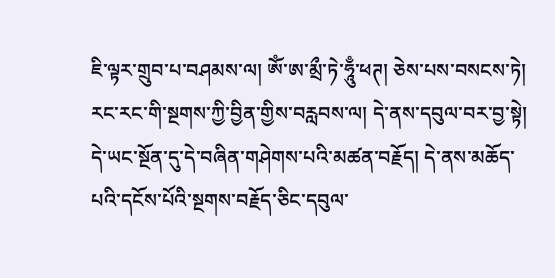ཇི་ལྟར་གྲུབ་པ་བཤམས་ལ། ཨོཾ་ཨ་མྲྀ་ཏེ་ཧཱུྃ་ཕཊ། ཅེས་པས་བསངས་ཏེ། རང་རང་གི་སྔགས་ཀྱི་བྱིན་གྱིས་བརླབས་ལ། དེ་ནས་དབུལ་བར་བྱ་སྟེ། དེ་ཡང་སྔོན་དུ་དེ་བཞིན་གཤེགས་པའི་མཚན་བརྗོད། དེ་ནས་མཆོད་པའི་དངོས་པོའི་སྔགས་བརྗོད་ཅིང་དབུལ་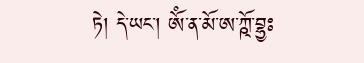ཏེ། དེ་ཡང་། ཨོཾ་ན་མོ་ཨ་ཀྵོ་བྷྱཿ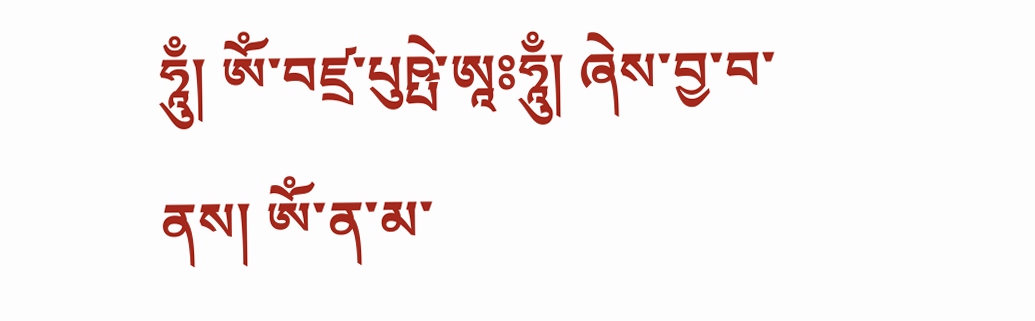ཧཱུྃ། ཨོཾ་བཛྲ་པུཥྤེ་ཨཱཿཧཱུྃ། ཞེས་བྱ་བ་ནས། ཨོཾ་ན་མ་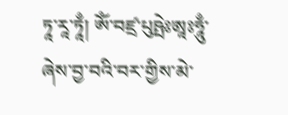ཏཱ་རཱ་ཏཱྃ། ཨོཾ་བཛྲ་པུཥྤེཿཨཱཿཧཱུྃ་ཞེས་བྱ་བའི་བར་གྱིས་མེ་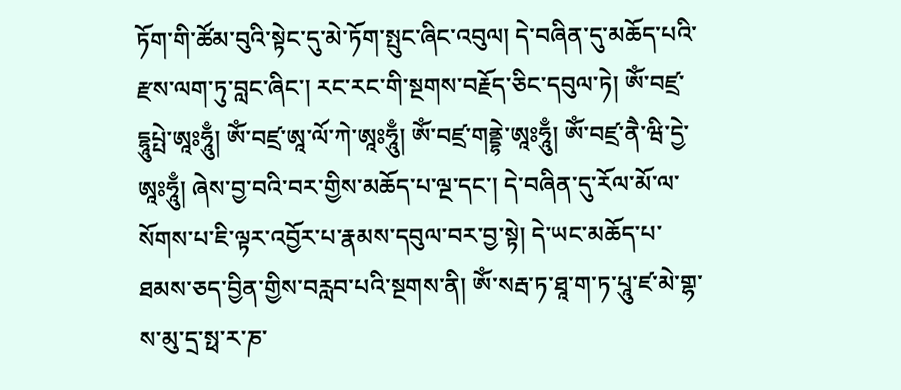ཏོག་གི་ཚོམ་བུའི་སྟེང་དུ་མེ་ཏོག་སྤུང་ཞིང་འབུལ། དེ་བཞིན་དུ་མཆོད་པའི་རྫས་ལག་ཏུ་བླང་ཞིང་། རང་རང་གི་སྔགས་བརྗོད་ཅིང་དབུལ་ཏེ། ཨོཾ་བཛྲ་དྷཱུཔྤེ་ཨཱཿཧཱུྃ། ཨོཾ་བཛྲ་ཨཱ་ལོ་ཀེ་ཨཱཿཧཱུྃ། ཨོཾ་བཛྲ་གནྡྷེ་ཨཱཿཧཱུྃ། ཨོཾ་བཛྲ་ནཻ་ཝི་དྱེ་ཨཱཿཧཱུྃ། ཞེས་བྱ་བའི་བར་གྱིས་མཆོད་པ་ལྔ་དང་། དེ་བཞིན་དུ་རོལ་མོ་ལ་སོགས་པ་ཇི་ལྟར་འབྱོར་པ་རྣམས་དབུལ་བར་བྱ་སྟེ། དེ་ཡང་མཆོད་པ་ཐམས་ཅད་བྱིན་གྱིས་བརླབ་པའི་སྔགས་ནི། ཨོཾ་སརྦ་ཏ་ཐཱ་ག་ཏ་པཱུ་ཛ་མེ་གྷ་ས་མུ་དྲ་སྥ་ར་ཎ་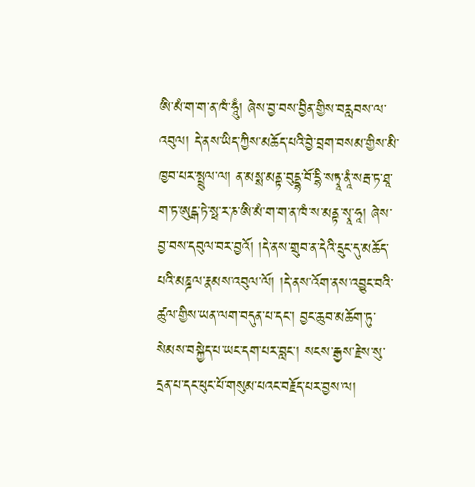ཨི་མཾ་ག་ག་ན་ཁཾ་ཧཱུྃ། ཞེས་བྱ་བས་བྱིན་གྱིས་བརླབས་ལ་འབུལ། དེ་ནས་ཡིད་ཀྱིས་མཆོད་པའི་བྱེ་བྲག་བསམ་གྱིས་མི་ཁྱབ་པར་སྤྲུལ་ལ། ན་མསྶ་མནྟ་བུདྡྷ་བོ་དྷི་སཏྭཱ་ནཱཾ་སརྦ་ཏ་ཐཱ་ག་ཏ་ཨུངྒ་ཏེ་སྥ་ར་ཎ་ཨི་མཾ་ག་ག་ན་ཁཾ་ས་མནྟ་སྭཱ་ཧཱ། ཞེས་བྱ་བས་དབུལ་བར་བྱའོ། །དེ་ནས་གྲུབ་ན་དེའི་དྲུང་དུ་མཆོད་པའི་མཎྜལ་རྣམས་འབུལ་ལོ། །དེ་ནས་འོག་ནས་འབྱུང་བའི་ཚུལ་གྱིས་ཡན་ལག་བདུན་པ་དང་། བྱང་ཆུབ་མཆོག་ཏུ་སེམས་བསྐྱེད་པ་ཡང་དག་པར་བླང་། སངས་རྒྱས་རྗེས་སུ་དྲན་པ་དང་ཕུང་པོ་གསུམ་པའང་བརྗོད་པར་བྱས་ལ།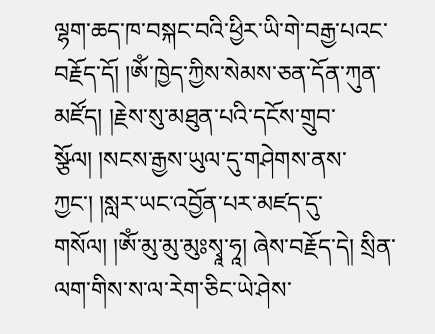ལྷག་ཆད་ཁ་བསྐང་བའི་ཕྱིར་ཡི་གེ་བརྒྱ་པའང་བརྗོད་དོ། །ཨོཾ་ཁྱེད་ཀྱིས་སེམས་ཅན་དོན་ཀུན་མཛོད། །རྗེས་སུ་མཐུན་པའི་དངོས་གྲུབ་སྩོལ། །སངས་རྒྱས་ཡུལ་དུ་གཤེགས་ནས་ཀྱང་། །སླར་ཡང་འབྱོན་པར་མཛད་དུ་གསོལ། །ཨོཾ་མུ་མུ་མུཿསྭཱ་ཧཱ། ཞེས་བརྗོད་དེ། སྲིན་ལག་གིས་ས་ལ་རེག་ཅིང་ཡེ་ཤེས་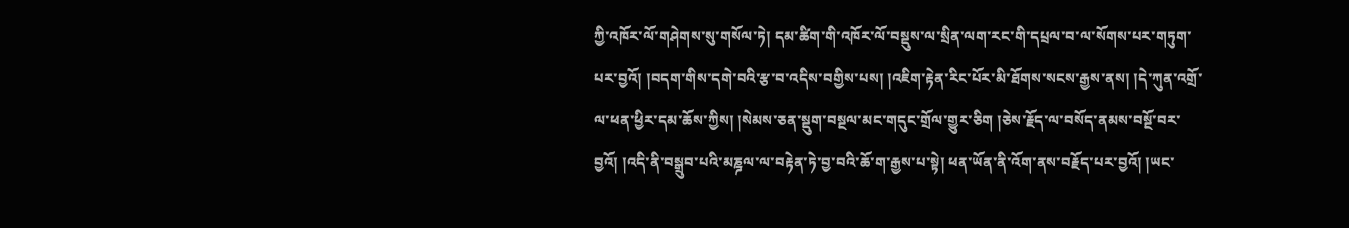ཀྱི་འཁོར་ལོ་གཤེགས་སུ་གསོལ་ཏེ། དམ་ཚིག་གི་འཁོར་ལོ་བསྡུས་ལ་སྲིན་ལག་རང་གི་དཔྲལ་བ་ལ་སོགས་པར་གཏུག་པར་བྱའོ། །བདག་གིས་དགེ་བའི་རྩ་བ་འདིས་བགྱིས་པས། །འཇིག་རྟེན་རིང་པོར་མི་ཐོགས་སངས་རྒྱས་ནས། །དེ་ཀུན་འགྲོ་ལ་ཕན་ཕྱིར་དམ་ཆོས་ཀྱིས། །སེམས་ཅན་སྡུག་བསྔལ་མང་གདུང་གྲོལ་གྱུར་ཅིག །ཅེས་རྗོད་ལ་བསོད་ནམས་བསྔོ་བར་བྱའོ། །འདི་ནི་བསྒྲུབ་པའི་མཎྜལ་ལ་བརྟེན་ཏེ་བྱ་བའི་ཆོ་ག་རྒྱས་པ་སྟེ། ཕན་ཡོན་ནི་འོག་ནས་བརྗོད་པར་བྱའོ། །ཡང་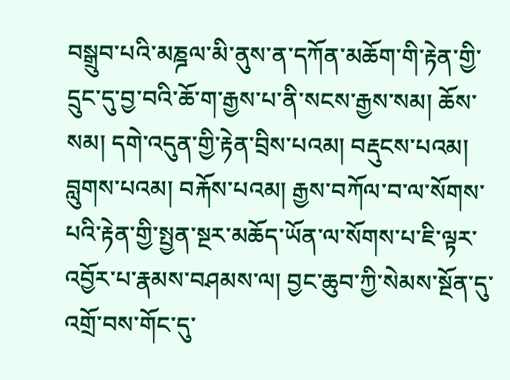བསྒྲུབ་པའི་མཎྜལ་མི་ནུས་ན་དཀོན་མཆོག་གི་རྟེན་གྱི་དྲུང་དུ་བྱ་བའི་ཆོ་ག་རྒྱས་པ་ནི་སངས་རྒྱས་སམ། ཆོས་སམ། དགེ་འདུན་གྱི་རྟེན་བྲིས་པའམ། བརྡུངས་པའམ། བླུགས་པའམ། བརྐོས་པའམ། རྒྱས་བཀོལ་བ་ལ་སོགས་པའི་རྟེན་གྱི་སྤྱན་སྔར་མཆོད་ཡོན་ལ་སོགས་པ་ཇི་ལྟར་འབྱོར་པ་རྣམས་བཤམས་ལ། བྱང་ཆུབ་ཀྱི་སེམས་སྔོན་དུ་འགྲོ་བས་གོང་དུ་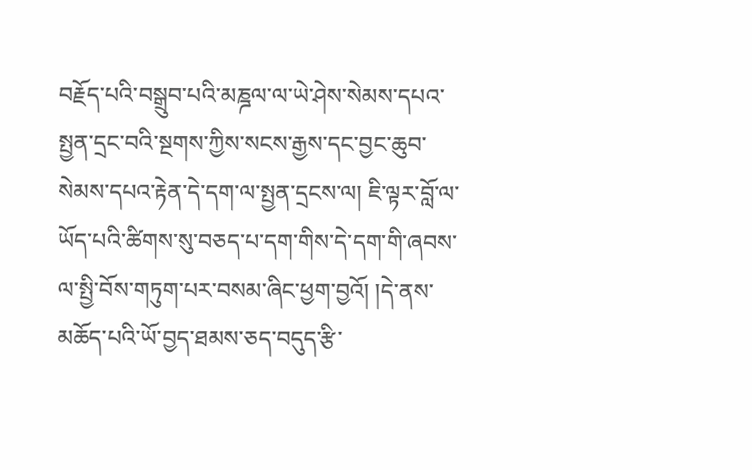བརྗོད་པའི་བསྒྲུབ་པའི་མཎྜལ་ལ་ཡེ་ཤེས་སེམས་དཔའ་སྤྱན་དྲང་བའི་སྔགས་ཀྱིས་སངས་རྒྱས་དང་བྱང་ཆུབ་སེམས་དཔའ་རྟེན་དེ་དག་ལ་སྤྱན་དྲངས་ལ། ཇི་ལྟར་བློ་ལ་ཡོད་པའི་ཚིགས་སུ་བཅད་པ་དག་གིས་དེ་དག་གི་ཞབས་ལ་སྤྱི་བོས་གཏུག་པར་བསམ་ཞིང་ཕྱག་བྱའོ། །དེ་ནས་མཆོད་པའི་ཡོ་བྱད་ཐམས་ཅད་བདུད་རྩི་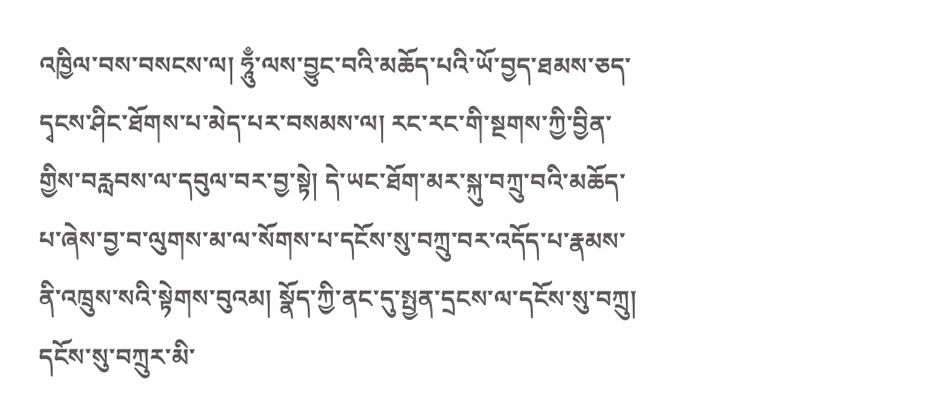འཁྱིལ་བས་བསངས་ལ། ཧཱུྃ་ལས་བྱུང་བའི་མཆོད་པའི་ཡོ་བྱད་ཐམས་ཅད་དྭངས་ཤིང་ཐོགས་པ་མེད་པར་བསམས་ལ། རང་རང་གི་སྔགས་ཀྱི་བྱིན་གྱིས་བརླབས་ལ་དབུལ་བར་བྱ་སྟེ། དེ་ཡང་ཐོག་མར་སྐུ་བཀྲུ་བའི་མཆོད་པ་ཞེས་བྱ་བ་ལུགས་མ་ལ་སོགས་པ་དངོས་སུ་བཀྲུ་བར་འདོད་པ་རྣམས་ནི་འཁྲུས་སའི་སྟེགས་བུའམ། སྣོད་ཀྱི་ནང་དུ་སྤྱན་དྲངས་ལ་དངོས་སུ་བཀྲུ། དངོས་སུ་བཀྲུར་མི་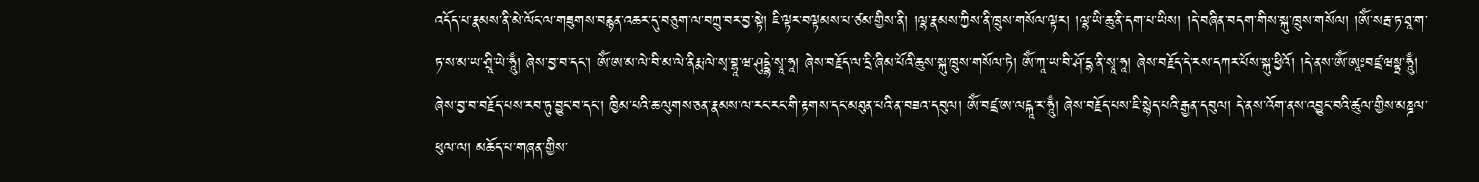འདོད་པ་རྣམས་ནི་མེ་ལོང་ལ་གཟུགས་བརྙན་འཆར་དུ་བཅུག་ལ་བཀྲུ་བར་བྱ་སྟེ། ཇི་ལྟར་བལྟམས་པ་ཙམ་གྱིས་ནི། །ལྷ་རྣམས་ཀྱིས་ནི་ཁྲུས་གསོལ་ལྟར། །ལྷ་ཡི་ཆུ་ནི་དག་པ་ཡིས། །དེ་བཞིན་བདག་གིས་སྐུ་ཁྲུས་གསོལ། །ཨོཾ་སརྦ་ཏ་ཐཱ་ག་ཏ་ས་མ་ཡ་ཤྲཱི་ཡེ་ཧཱུྃ། ཞེས་བྱ་བ་དང་། ཨོཾ་ཨ་མ་ལེ་བི་མ་ལེ་ནིརྨ་ལེ་སྭ་བྷཱ་ཝ་ཤུདྡྷེ་སྭཱ་ཧཱ། ཞེས་བརྗོད་ལ་དྲི་ཞིམ་པོའི་ཆུས་སྐུ་ཁྲུས་གསོལ་ཏེ། ཨོཾ་ཀཱ་ཡ་བི་ཤོ་དྷ་ནི་སྭཱ་ཧཱ། ཞེས་བརྗོད་དེ་རས་དཀར་པོས་སྐུ་ཕྱིའོ། །དེ་ནས་ཨོཾ་ཨཱཿབཛྲ་ཝསྟྲ་ཧཱུྃ། ཞེས་བྱ་བ་བརྗོད་པས་རབ་ཏུ་བྱུང་བ་དང་། ཁྱིམ་པའི་ཆ་ལུགས་ཅན་རྣམས་ལ་རང་རང་གི་རྟགས་དང་མཐུན་པའི་ན་བཟའ་དབུལ། ཨོཾ་བཛྲ་ཨ་ལངྐཱ་ར་ཧཱུྃ། ཞེས་བརྗོད་པས་ཇི་སྙེད་པའི་རྒྱན་དབུལ། དེ་ནས་འོག་ནས་འབྱུང་བའི་ཚུལ་གྱིས་མཎྜལ་ཕུལ་ལ། མཆོད་པ་གཞན་གྱིས་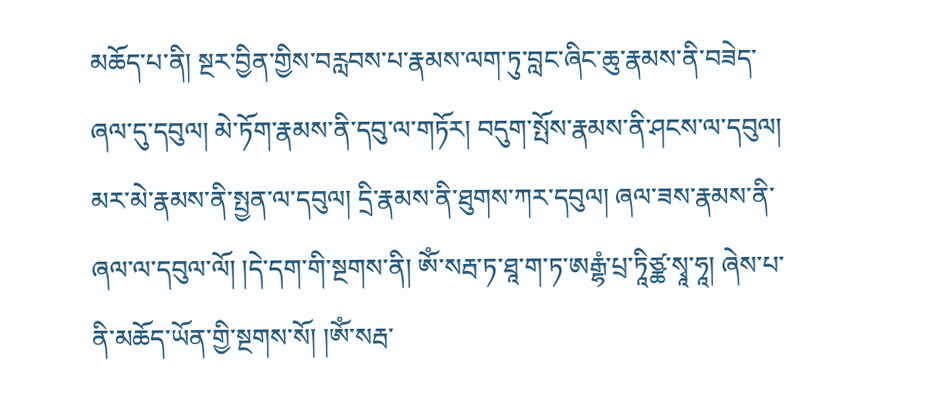མཆོད་པ་ནི། སྔར་བྱིན་གྱིས་བརླབས་པ་རྣམས་ལག་ཏུ་བླང་ཞིང་ཆུ་རྣམས་ནི་བཟེད་ཞལ་དུ་དབུལ། མེ་ཏོག་རྣམས་ནི་དབུ་ལ་གཏོར། བདུག་སྤོས་རྣམས་ནི་ཤངས་ལ་དབུལ། མར་མེ་རྣམས་ནི་སྤྱན་ལ་དབུལ། དྲི་རྣམས་ནི་ཐུགས་ཀར་དབུལ། ཞལ་ཟས་རྣམས་ནི་ཞལ་ལ་དབུལ་ལོ། །དེ་དག་གི་སྔགས་ནི། ཨོཾ་སརྦ་ཏ་ཐཱ་ག་ཏ་ཨརྒྷཾ་པྲ་ཏཱིཙྪ་སྭཱ་ཧཱ། ཞེས་པ་ནི་མཆོད་ཡོན་གྱི་སྔགས་སོ། །ཨོཾ་སརྦ་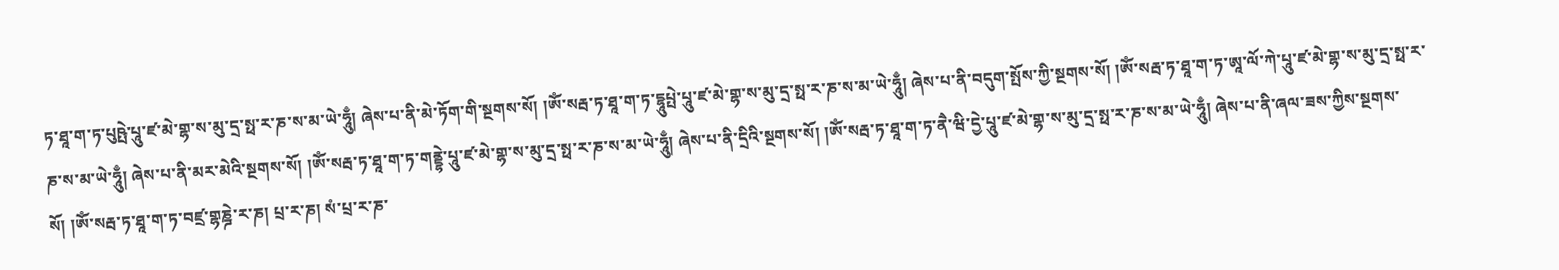ཏ་ཐཱ་ག་ཏ་པུཥྤེ་པཱུ་ཛ་མེ་གྷ་ས་མུ་དྲ་སྥ་ར་ཎ་ས་མ་ཡེ་ཧཱུྃ། ཞེས་པ་ནི་མེ་ཏོག་གི་སྔགས་སོ། །ཨོཾ་སརྦ་ཏ་ཐཱ་ག་ཏ་དྷཱུཔྤེ་པཱུ་ཛ་མེ་གྷ་ས་མུ་དྲ་སྥ་ར་ཎ་ས་མ་ཡེ་ཧཱུྃ། ཞེས་པ་ནི་བདུག་སྤོས་ཀྱི་སྔགས་སོ། །ཨོཾ་སརྦ་ཏ་ཐཱ་ག་ཏ་ཨཱ་ལོ་ཀེ་པཱུ་ཛ་མེ་གྷ་ས་མུ་དྲ་སྥ་ར་ཎ་ས་མ་ཡེ་ཧཱུྃ། ཞེས་པ་ནི་མར་མེའི་སྔགས་སོ། །ཨོཾ་སརྦ་ཏ་ཐཱ་ག་ཏ་གནྡྷེ་པཱུ་ཛ་མེ་གྷ་ས་མུ་དྲ་སྥ་ར་ཎ་ས་མ་ཡེ་ཧཱུྃ། ཞེས་པ་ནི་དྲིའི་སྔགས་སོ། །ཨོཾ་སརྦ་ཏ་ཐཱ་ག་ཏ་ནཻ་ཝི་དྱེ་པཱུ་ཛ་མེ་གྷ་ས་མུ་དྲ་སྥ་ར་ཎ་ས་མ་ཡེ་ཧཱུྃ། ཞེས་པ་ནི་ཞལ་ཟས་ཀྱིས་སྔགས་སོ། །ཨོཾ་སརྦ་ཏ་ཐཱ་ག་ཏ་བཛྲ་གྷཎྜེ་ར་ཎ། པྲ་ར་ཎ། སཾ་པྲ་ར་ཎ་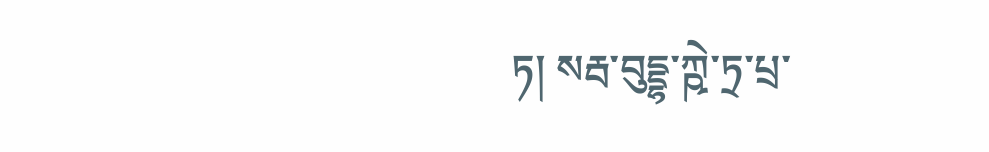ཏ། སརྦ་བུདྡྷ་ཀྵེ་ཏྲ་པྲ་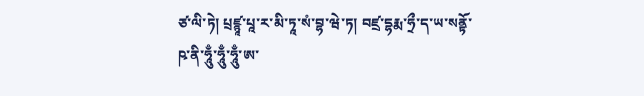ཙ་ལི་ཏེ། པྲཛྙཱ་པཱ་ར་མི་ཏཱ་སཾ་བྷ་ཝེ་ཏ། བཛྲ་དྷརྨ་ཧྲྀ་ད་ཡ་སནྟོ་ཥ་ནི་ཧཱུྃ་ཧཱུྃ་ཧཱུྃ་ཨ་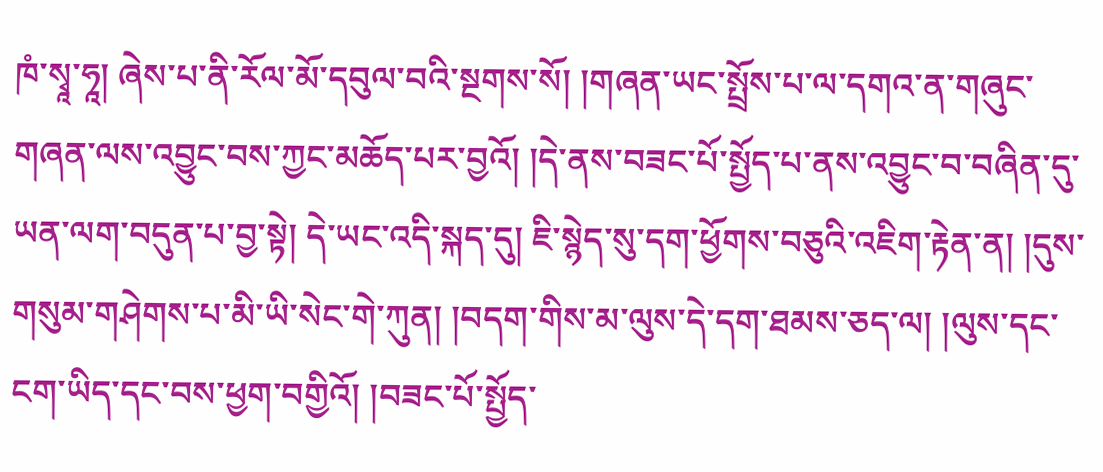ཁཾ་སྭཱ་ཧཱ། ཞེས་པ་ནི་རོལ་མོ་དབུལ་བའི་སྔགས་སོ། །གཞན་ཡང་སྤྲོས་པ་ལ་དགའ་ན་གཞུང་གཞན་ལས་འབྱུང་བས་ཀྱང་མཆོད་པར་བྱའོ། །དེ་ནས་བཟང་པོ་སྤྱོད་པ་ནས་འབྱུང་བ་བཞིན་དུ་ཡན་ལག་བདུན་པ་བྱ་སྟེ། དེ་ཡང་འདི་སྐད་དུ། ཇི་སྙེད་སུ་དག་ཕྱོགས་བཅུའི་འཇིག་རྟེན་ན། །དུས་གསུམ་གཤེགས་པ་མི་ཡི་སེང་གེ་ཀུན། །བདག་གིས་མ་ལུས་དེ་དག་ཐམས་ཅད་ལ། །ལུས་དང་ངག་ཡིད་དང་བས་ཕྱག་བགྱིའོ། །བཟང་པོ་སྤྱོད་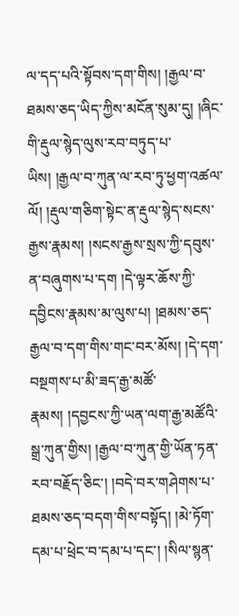ལ་དད་པའི་སྟོབས་དག་གིས། །རྒྱལ་བ་ཐམས་ཅད་ཡིད་ཀྱིས་མངོན་སུམ་དུ། །ཞིང་གི་རྡུལ་སྙེད་ལུས་རབ་བཏུད་པ་ཡིས། །རྒྱལ་བ་ཀུན་ལ་རབ་ཏུ་ཕྱག་འཚལ་ལོ། །རྡུལ་གཅིག་སྟེང་ན་རྡུལ་སྙེད་སངས་རྒྱས་རྣམས། །སངས་རྒྱས་སྲས་ཀྱི་དབུས་ན་བཞུགས་པ་དག །དེ་ལྟར་ཆོས་ཀྱི་དབྱིངས་རྣམས་མ་ལུས་པ། །ཐམས་ཅད་རྒྱལ་བ་དག་གིས་གང་བར་མོས། །དེ་དག་བསྔགས་པ་མི་ཟད་རྒྱ་མཚོ་རྣམས། །དབྱངས་ཀྱི་ཡན་ལག་རྒྱ་མཚོའི་སྒྲ་ཀུན་གྱིས། །རྒྱལ་བ་ཀུན་གྱི་ཡོན་ཏན་རབ་བརྗོད་ཅིང་། །བདེ་བར་གཤེགས་པ་ཐམས་ཅད་བདག་གིས་བསྟོད། །མེ་ཏོག་དམ་པ་ཕྲེང་བ་དམ་པ་དང་། །སིལ་སྙན་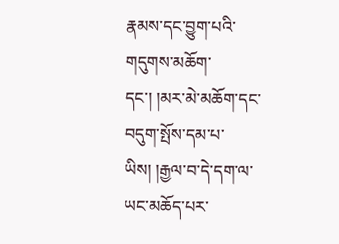རྣམས་དང་བྱུག་པའི་གདུགས་མཆོག་དང་། །མར་མེ་མཆོག་དང་བདུག་སྤོས་དམ་པ་ཡིས། །རྒྱལ་བ་དེ་དག་ལ་ཡང་མཆོད་པར་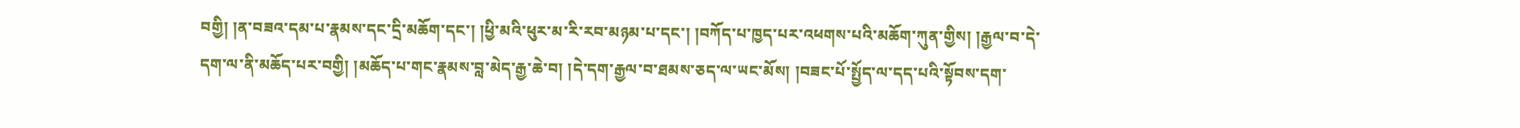བགྱི། །ན་བཟའ་དམ་པ་རྣམས་དང་དྲི་མཆོག་དང་། །ཕྱི་མའི་ཕུར་མ་རི་རབ་མཉམ་པ་དང་། །བཀོད་པ་ཁྱད་པར་འཕགས་པའི་མཆོག་ཀུན་གྱིས། །རྒྱལ་བ་དེ་དག་ལ་ནི་མཆོད་པར་བགྱི། །མཆོད་པ་གང་རྣམས་བླ་མེད་རྒྱ་ཆེ་བ། །དེ་དག་རྒྱལ་བ་ཐམས་ཅད་ལ་ཡང་མོས། །བཟང་པོ་སྤྱོད་ལ་དད་པའི་སྟོབས་དག་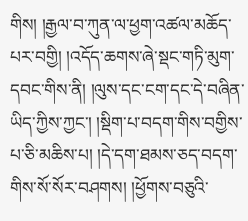གིས། །རྒྱལ་བ་ཀུན་ལ་ཕྱག་འཚལ་མཆོད་པར་བགྱི། །འདོད་ཆགས་ཞེ་སྡང་གཏི་མུག་དབང་གིས་ནི། །ལུས་དང་ངག་དང་དེ་བཞིན་ཡིད་ཀྱིས་ཀྱང་། །སྡིག་པ་བདག་གིས་བགྱིས་པ་ཅི་མཆིས་པ། །དེ་དག་ཐམས་ཅད་བདག་གིས་སོ་སོར་བཤགས། །ཕྱོགས་བཅུའི་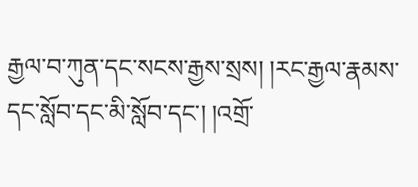རྒྱལ་བ་ཀུན་དང་སངས་རྒྱས་སྲས། །རང་རྒྱལ་རྣམས་དང་སློབ་དང་མི་སློབ་དང་། །འགྲོ་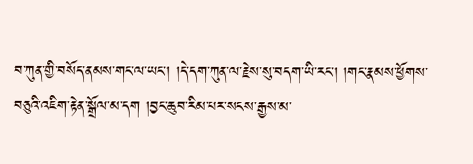བ་ཀུན་གྱི་བསོད་ནམས་གང་ལ་ཡང་། །དེ་དག་ཀུན་ལ་རྗེས་སུ་བདག་ཡི་རང་། །གང་རྣམས་ཕྱོགས་བཅུའི་འཇིག་རྟེན་སྒྲོལ་མ་དག །བྱང་ཆུབ་རིམ་པར་སངས་རྒྱས་མ་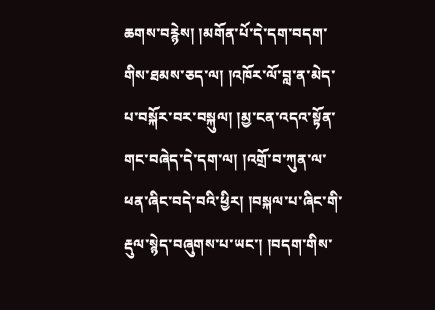ཆགས་བརྙེས། །མགོན་པོ་དེ་དག་བདག་གིས་ཐམས་ཅད་ལ། །འཁོར་ལོ་བླ་ན་མེད་པ་བསྐོར་བར་བསྐུལ། །མྱ་ངན་འདའ་སྟོན་གང་བཞེད་དེ་དག་ལ། །འགྲོ་བ་ཀུན་ལ་ཕན་ཞིང་བདེ་བའི་ཕྱིར། །བསྐལ་པ་ཞིང་གི་རྡུལ་སྙེད་བཞུགས་པ་ཡང་། །བདག་གིས་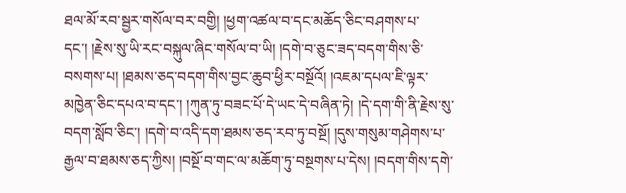ཐལ་མོ་རབ་སྦྱར་གསོལ་བར་བགྱི། །ཕྱག་འཚལ་བ་དང་མཆོད་ཅིང་བཤགས་པ་དང་། །རྗེས་སུ་ཡི་རང་བསྐུལ་ཞིང་གསོལ་བ་ཡི། །དགེ་བ་ཅུང་ཟད་བདག་གིས་ཅི་བསགས་པ། །ཐམས་ཅད་བདག་གིས་བྱང་ཆུབ་ཕྱིར་བསྔོའོ། །འཇམ་དཔལ་ཇི་ལྟར་མཁྱེན་ཅིང་དཔའ་བ་དང་། །ཀུན་ཏུ་བཟང་པོ་དེ་ཡང་དེ་བཞིན་ཏེ། །དེ་དག་གི་ནི་རྗེས་སུ་བདག་སློབ་ཅིང་། །དགེ་བ་འདི་དག་ཐམས་ཅད་རབ་ཏུ་བསྔོ། །དུས་གསུམ་གཤེགས་པ་རྒྱལ་བ་ཐམས་ཅད་ཀྱིས། །བསྔོ་བ་གང་ལ་མཆོག་ཏུ་བསྔགས་པ་དེས། །བདག་གིས་དགེ་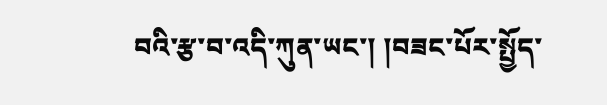བའི་རྩ་བ་འདི་ཀུན་ཡང་། །བཟང་པོར་སྤྱོད་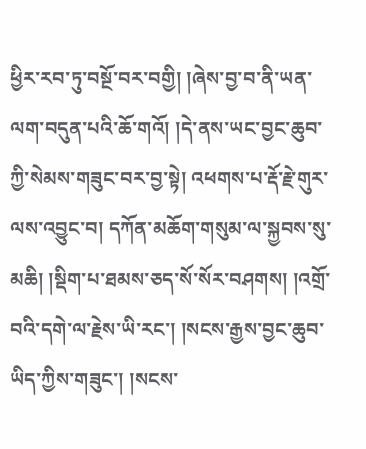ཕྱིར་རབ་ཏུ་བསྔོ་བར་བགྱི། །ཞེས་བྱ་བ་ནི་ཡན་ལག་བདུན་པའི་ཆོ་གའོ། །དེ་ནས་ཡང་བྱང་ཆུབ་ཀྱི་སེམས་གཟུང་བར་བྱ་སྟེ། འཕགས་པ་རྡོ་རྗེ་གུར་ལས་འབྱུང་བ། དཀོན་མཆོག་གསུམ་ལ་སྐྱབས་སུ་མཆི། །སྡིག་པ་ཐམས་ཅད་སོ་སོར་བཤགས། །འགྲོ་བའི་དགེ་ལ་རྗེས་ཡི་རང་། །སངས་རྒྱས་བྱང་ཆུབ་ཡིད་ཀྱིས་གཟུང་། །སངས་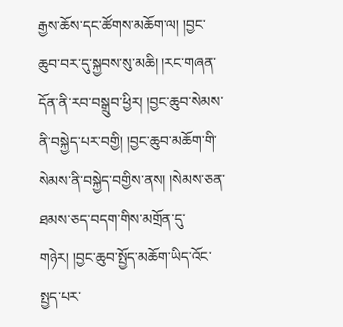རྒྱས་ཆོས་དང་ཚོགས་མཆོག་ལ། །བྱང་ཆུབ་བར་དུ་སྐྱབས་སུ་མཆི། །རང་གཞན་དོན་ནི་རབ་བསྒྲུབ་ཕྱིར། །བྱང་ཆུབ་སེམས་ནི་བསྐྱེད་པར་བགྱི། །བྱང་ཆུབ་མཆོག་གི་སེམས་ནི་བསྐྱེད་བགྱིས་ནས། །སེམས་ཅན་ཐམས་ཅད་བདག་གིས་མགྲོན་དུ་གཉེར། །བྱང་ཆུབ་སྤྱོད་མཆོག་ཡིད་འོང་སྤྱད་པར་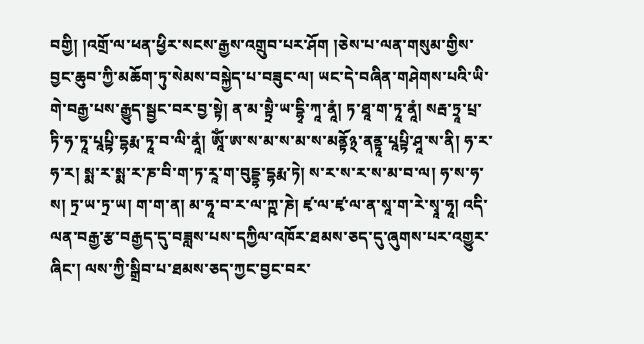བགྱི། །འགྲོ་ལ་ཕན་ཕྱིར་སངས་རྒྱས་འགྲུབ་པར་ཤོག །ཅེས་པ་ལན་གསུམ་གྱིས་བྱང་ཆུབ་ཀྱི་མཆོག་ཏུ་སེམས་བསྐྱེད་པ་བཟུང་ལ། ཡང་དེ་བཞིན་གཤེགས་པའི་ཡི་གེ་བརྒྱ་པས་རྒྱུད་སྦྱང་བར་བྱ་སྟེ། ན་མ་སྟྲཻ་ཡ་དྷྭི་ཀཱ་ནཱཾ། ཏ་ཐཱ་ག་ཏཱ་ནཱཾ། སརྦ་ཏྲཱ་པྲ་ཏི་ཧ་ཏཱ་པཱཔྟི་དྷརྨ་ཏཱ་བ་ལི་ནཱཾ། ཨཱོཾ་ཨ་ས་མ་ས་མ་ས་མནྟོ྅་ནནྟཱ་པཱཔྟི་ཤཱ་ས་ནི། ཧ་ར་ཧ་ར། སྨ་ར་སྨ་ར་ཎ་བི་ག་ཏ་རཱ་ག་བུདྡྷ་དྷརྨ་ཏེ། ས་ར་ས་ར་ས་མ་བ་ལ། ཧ་ས་ཧ་ས། ཏྲ་ཡ་ཏྲ་ཡ། ག་ག་ན། མ་ཧཱ་བ་ར་ལ་ཀྵ་ཎེ། ཛྭ་ལ་ཛྭ་ལ་ན་སཱ་ག་རེ་སྭཱ་ཧཱ། འདི་ལན་བརྒྱ་རྩ་བརྒྱད་དུ་བཟླས་པས་དཀྱིལ་འཁོར་ཐམས་ཅད་དུ་ཞུགས་པར་འགྱུར་ཞིང་། ལས་ཀྱི་སྒྲིབ་པ་ཐམས་ཅད་ཀྱང་བྱང་བར་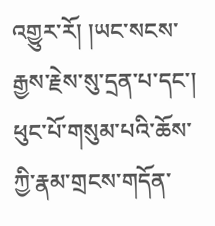འགྱུར་རོ། །ཡང་སངས་རྒྱས་རྗེས་སུ་དྲན་པ་དང་། ཕུང་པོ་གསུམ་པའི་ཆོས་ཀྱི་རྣམ་གྲངས་གདོན་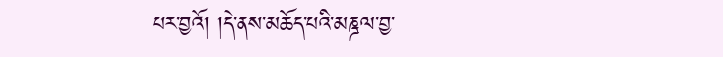པར་བྱའོ། །དེ་ནས་མཆོད་པའི་མཎྜལ་བྱ་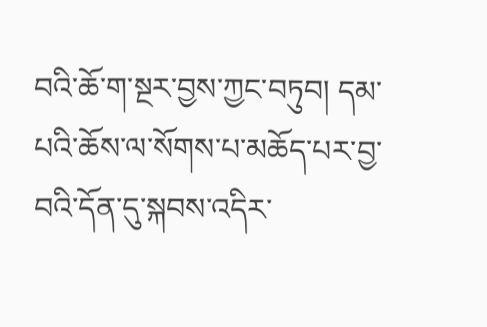བའི་ཆོ་ག་སྔར་བྱས་ཀྱང་བཏུབ། དམ་པའི་ཆོས་ལ་སོགས་པ་མཆོད་པར་བྱ་བའི་དོན་དུ་སྐབས་འདིར་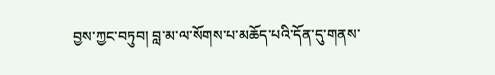བྱས་ཀྱང་བཏུབ། བླ་མ་ལ་སོགས་པ་མཆོད་པའི་དོན་དུ་གནས་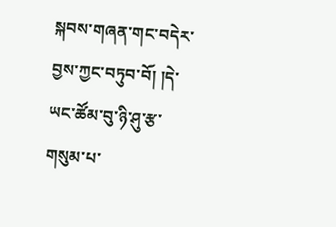སྐབས་གཞན་གང་བདེར་བྱས་ཀྱང་བཏུབ་བོ། །དེ་ཡང་ཚོམ་བུ་ཉི་ཤུ་རྩ་གསུམ་པ་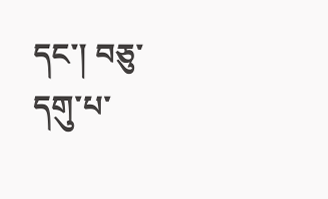དང་། བཅུ་དགུ་པ་